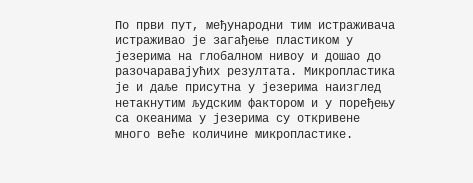По први пут, међународни тим истраживача истраживао је загађење пластиком у језерима на глобалном нивоу и дошао до разочаравајућих резултата. Микропластика је и даље присутна у језерима наизглед нетакнутим људским фактором и у поређењу са океанима у језерима су откривене много веће количине микропластике.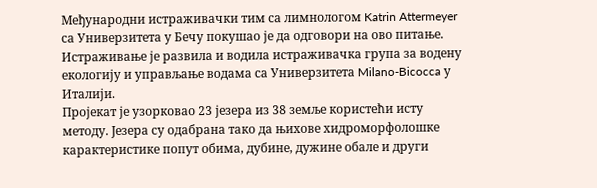Међународни истраживачки тим са лимнологом Katrin Attermeyer са Универзитета у Бечу покушао је да одговори на ово питање. Истраживање је развила и водила истраживачка група за водену екологију и управљање водама са Универзитета Milano-Bicocca у Италији.
Пројекат је узорковао 23 језера из 38 земље користећи исту методу. Језера су одабрана тако да њихове хидроморфолошке карактеристике попут обима, дубине, дужине обале и други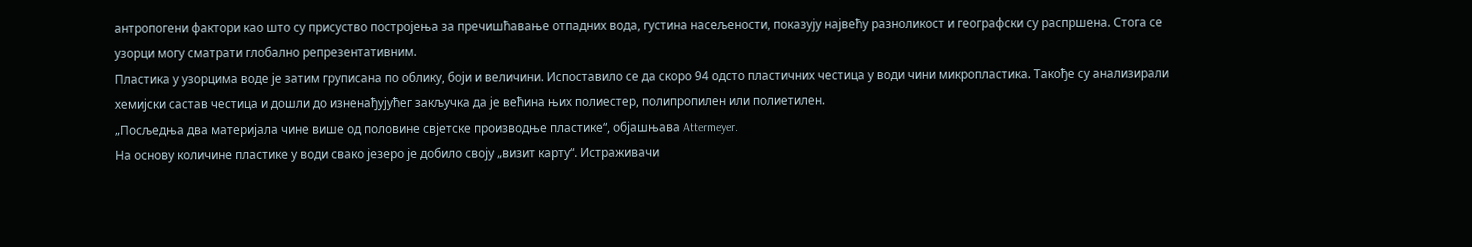антропогени фактори као што су присуство постројења за пречишћавање отпадних вода, густина насељености, показују највећу разноликост и географски су распршена. Стога се узорци могу сматрати глобално репрезентативним.
Пластика у узорцима воде је затим груписана по облику, боји и величини. Испоставило се да скоро 94 одсто пластичних честица у води чини микропластика. Такође су анализирали хемијски састав честица и дошли до изненађујућег закључка да је већина њих полиестер, полипропилен или полиетилен.
„Посљедња два материјала чине више од половине свјетске производње пластике“, објашњава Attermeyer.
На основу количине пластике у води свако језеро је добило своју „визит карту“. Истраживачи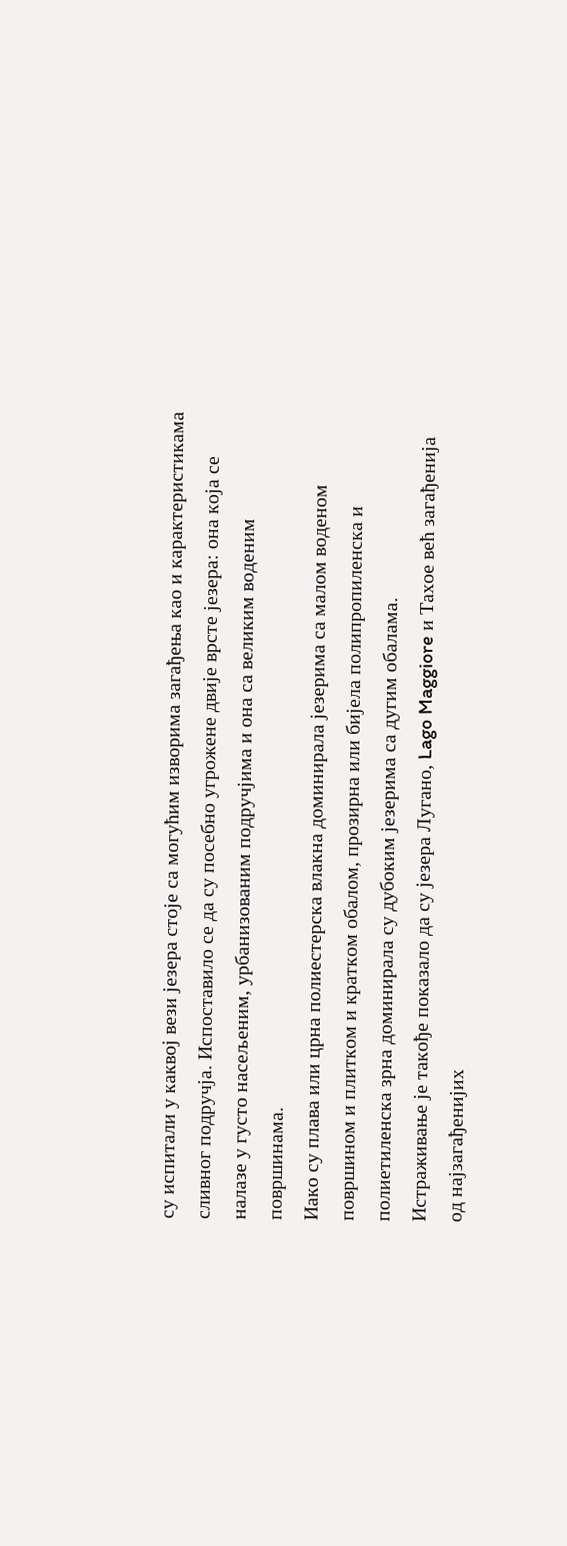су испитали у каквој вези језера стоје са могућим изворима загађења као и карактеристикама сливног подручја. Испоставило се да су посебно угрожене двије врсте језера: она која се налазе у густо насељеним, урбанизованим подручјима и она са великим воденим површинама.
Иако су плава или црна полиестерска влакна доминирала језерима са малом воденом површином и плитком и кратком обалом, прозирна или бијела полипропиленска и полиетиленска зрна доминирала су дубоким језерима са дугим обалама.
Истраживање је такође показало да су језера Лугано, Lago Maggiore и Тахое већ загађенија од најзагађенијих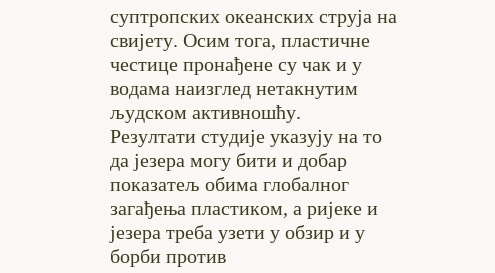суптропских океанских струја на свијету. Осим тога, пластичне честице пронађене су чак и у водама наизглед нетакнутим људском активношћу.
Резултати студије указују на то да језера могу бити и добар показатељ обима глобалног загађења пластиком, а ријеке и језера треба узети у обзир и у борби против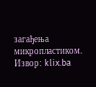загађења микропластиком.
Извор: klix.ba